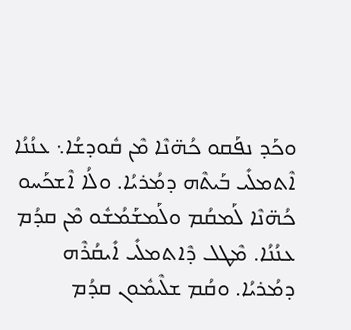ܘܟܰܕ ܢܦܰܩܘ ܟܳܗ̈ܢܶܐ ܡܶܢ ܩܽܘܕܫܳܐ܆ ܥܢܳܢܳܐ ܐܶܬܡܠܺܝ ܒܰܝܬܶܗ ܕܡܳܪܝܳܐ. ܘܠܳܐ ܐܶܫܟܰܚܘ ܟܳܗ̈ܢܶܐ ܠܰܡܩܳܡ ܘܠܰܡܫܰܡܳܫܽܘ ܡܶܢ ܩܕܳܡ ܥܢܳܢܳܐ. ܡܶܛܠ ܕܶܐܬܡܠܺܝ ܐܺܝܩܳܪܶܗ ܕܡܳܪܝܳܐ. ܘܩܳܡ ܫܠܶܝܡܽܘܢ ܩܕܳܡ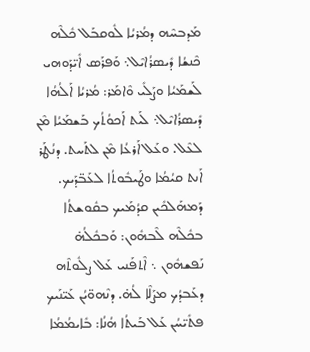ܡܰܕܒܚܶܗ ܕܡܳܪܝܳܐ ܠܽܘܩܒܰܠ ܟܽܠܶܗ ܟܶܢܫܳܐ ܕܺܝܣܪܳܐܝܶܠ܆ ܘܰܦܪܰܣ ܐܺܝ̈ܕܰܘܗܝ ܠܰܫܡܰܝܳܐ ܘܨܰܠܺܝ ܘܶܐܡܰܪ: ܡܳܪܝܳܐ ܐܰܠܳܗܳܐ ܕܺܝܣܪܳܐܝܶܠ܆ ܠܰܝܬ ܐܰܟܘܳܬܳܟ ܒܰܫܡܰܝܳܐ ܡܶܢ ܠܥܶܠ. ܘܥܰܠ ܐܰܪܥܳܐ ܡܶܢ ܠܬܰܚܬ. ܕܢܳܛܰܪ ܐܰܢܬ ܩܝܳܡܳܐ ܘܛܰܝܒܽܘܬܳܐ ܠܥܰܒ̈ܕܰܝܟ. ܕܰܡܗܰܠܟܺܝܢ ܩܕܳܡܰܝܟ ܒܩܽܘܫܬܳܐ ܒܟܽܠܶܗ ܠܶܒܗܽܘܢ: ܘܰܒܟܽܠܳܗ̇ ܢܰܦܫܗܽܘܢ ܆ ܐܶܬܦܰܢܝ ܥܰܠ ܨܠܽܘܬܶܗ ܕܥܰܒܕܳܟ ܡܨܰܠܶܐ ܠܳܗ̇. ܕܢܶܗܘ̈ܝܳܢ ܥܰܝ̈ܢܰܝܟ ܦܬܺܝ̈ܚܳܢ ܥܰܠ ܒܰܝܬܳܐ ܗܳܢܳܐ: ܒܺܐܝܡܳܡܳܐ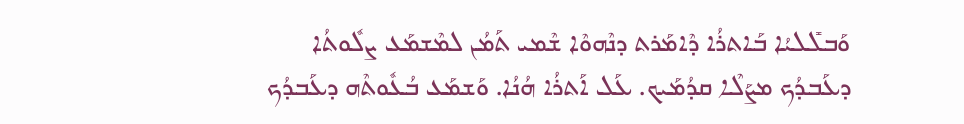ܘܰܒܠܺܠܝܳܐ ܒܰܐܬܪܳܐ ܕܶܐܡܰܪܬ ܕܢܶܗܘܶܐ ܫܶܡܝ ܬܰܡܳܢ ܠܡܶܫܡܰܥ ܨܠܽܘܬܳܐ ܕܥܰܒܕܳܟ ܡܨܰܠܶܐ ܩܕܳܡܰܝܟ. ܥܰܠ ܐܰܬܪܳܐ ܗܳܢܳܐ. ܘܰܫܡܰܥ ܒܳܥܽܘܬܶܗ ܕܥܰܒܕܳܟ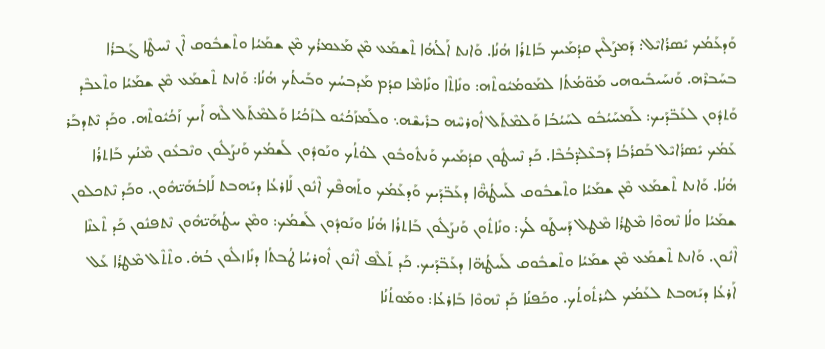ܘܰܕܥܰܡܳܟ ܝܺܣܪܳܐܝܶܠ: ܕܰܡܨܰܠܶܝܢ ܩܕܳܡܰܝܟ ܒܰܐܬܪܳܐ ܗܳܢܳܐ. ܘܰܐܢܬ ܐܰܠܳܗܳܐ ܬܶܫܡܰܥ ܡܶܢ ܡܰܥܡܪܳܟ ܡܶܢ ܫܡܰܝܳܐ ܘܬܶܫܒܽܘܩ ܐܶܢ ܢܶܚܛܶܐ ܓܰܒܪܳܐ ܒܚܰܒܪܶܗ. ܘܰܢܚܰܝܒܺܝܘܗܝ ܡܰܘ̈ܡܳܬܳܐ ܠܡܰܘܡܳܝܽܘܬܶܗ: ܘܢܺܐܬܶܐ ܘܢܺܐܡܶܐ ܩܕܳܡ ܡܰܕܒܚܳܟ ܘܒܰܝܬܳܟ ܗܳܢܳܐ: ܘܰܐܢܬ ܬܶܫܡܰܥ ܡܶܢ ܫܡܰܝܳܐ ܘܬܶܥܒܶܕ ܘܰܬܕܽܘܢ ܠܥܰܒ̈ܕܰܝܟ: ܠܰܡܚܰܝܳܒܽܘ ܠܚܰܝܳܒܳܐ ܘܰܠܡܶܬܰܠ ܐܽܘܪܚܶܗ ܒܪܺܝܫܶܗ܆ ܘܠܰܡܙܰܟܳܝܽܘ ܠܙܰܟܳܝܳܐ ܘܰܠܡܶܬܰܠ ܠܶܗ ܐܰܝܟ ܙܰܟܳܝܽܘܬܶܗ. ܘܟܰܕ ܢܶܬܕܒܰܪ ܥܰܡܳܟ ܝܺܣܪܳܐܝܶܠ ܒܰܩܪܳܒܳܐ ܕܰܒܥܶܠܕ̈ܒܳܒܶܐ. ܟܰܕ ܢܶܚܛܽܘܢ ܩܕܳܡܰܝܟ ܘܰܢܬܽܘܒܽܘܢ ܠܘܳܬܳܟ ܘܢܰܘܕܽܘܢ ܠܰܫܡܳܟ ܘܰܢܨܰܠܽܘܢ ܘܢܶܒܥܽܘܢ ܡܶܢܳܟ ܒܰܐܬܪܳܐ ܗܳܢܳܐ. ܘܰܐܢܬ ܬܶܫܡܰܥ ܡܶܢ ܫܡܰܝܳܐ ܘܬܶܫܒܽܘܩ ܠܰܚܛܳܗ̈ܶܐ ܕܥܰܒ̈ܕܰܝܟ ܘܰܕܥܰܡܳܟ ܘܬܰܗܦܶܟ ܐܶܢܽܘܢ ܠܰܐܪܥܳܐ ܕܝܰܗܒܬ ܠܰܐܒܳܗܰܝ̈ܗܽܘܢ. ܘܟܰܕ ܢܶܬܟܠܘܢ ܫܡܰܝܳܐ ܘܠܳܐ ܢܶܗܘܶܐ ܡܶܛܪܳܐ ܡܶܛܠ ܕܰܚܛܰܘ ܠܳܟ: ܘܢܺܐܬܽܘܢ ܘܰܢܨܰܠܽܘܢ ܒܰܐܬܪܳܐ ܗܳܢܳܐ ܘܢܰܘܕܽܘܢ ܠܰܫܡܳܟ: ܘܡܶܢ ܚܛܳܗܰܝ̈ܗܽܘܢ ܢܶܬܦܢܽܘܢ ܟܰܕ ܬܶܥܢܶܐ ܐܶܢܽܘܢ. ܘܰܐܢܬ ܬܶܫܡܰܥ ܡܶܢ ܫܡܰܝܳܐ ܘܬܶܫܒܽܘܩ ܠܰܚܛܳܗ̈ܐ ܕܥܰܒ̈ܕܰܝܟ. ܟܰܕ ܬܰܠܶܦ ܐܶܢܽܘܢ ܐܽܘܪܚܳܐ ܛܳܒܬܳܐ ܕܢܺܐܙܠܽܘܢ ܒܳܗ̇. ܘܬܶܬܶܠ ܡܶܛܪܳܐ ܥܰܠ ܐܰܪܥܳܐ ܕܝܰܗܒܬ ܠܥܰܡܳܟ ܠܝܳܪܬܽܘܬܳܟ. ܘܟܰܦܢܳܐ ܟܰܕ ܢܶܗܘܶܐ ܒܰܐܪܥܳܐ: ܘܡܰܘܬܳܢܳܐ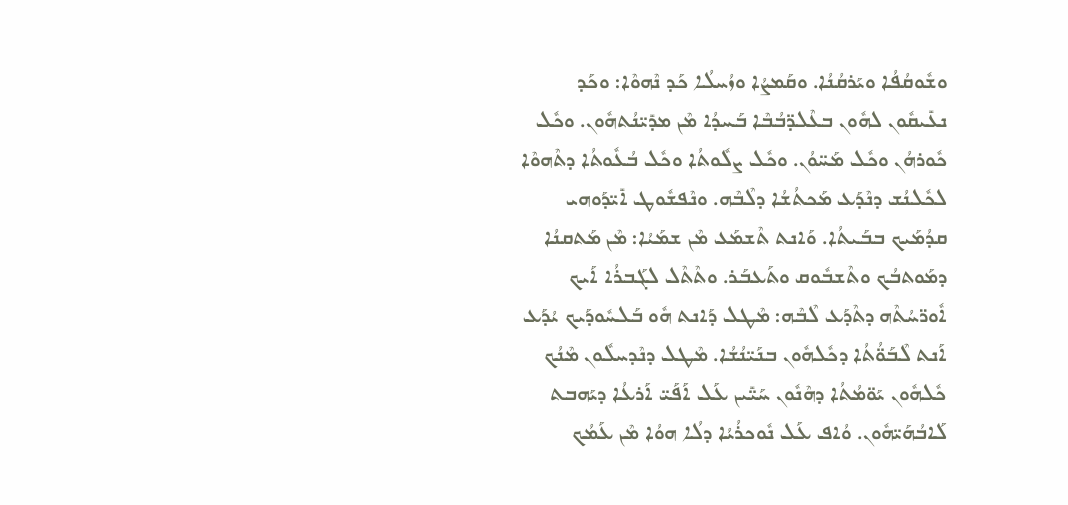ܘܫܽܘܩܳܦܳܐ ܘܝܰܪܩܳܢܳܐ. ܘܩܰܡܨܳܐ ܘܙܳܚܠܳܐ ܟܰܕ ܢܶܗܘܶܐ: ܘܟܰܕ ܢܥܺܝܩܽܘܢ ܠܗܽܘܢ ܒܥܶܠܕ̈ܒܳܒܶܐ ܒܰܚܕܳܐ ܡܶܢ ܡܕܺܝ̈ܢܳܬܗܽܘܢ. ܘܟܽܠ ܟܽܘܪܗܳܢ ܘܟܽܠ ܡܰܚ̈ܘܳܢ. ܘܟܽܠ ܨܠܽܘܬܳܐ ܘܟܽܠ ܒܳܥܽܘܬܳܐ ܕܬܶܗܘܶܐ ܠܟܽܠܢܳܫ ܕܢܶܕܰܥ ܡܰܟܬܳܫܳܐ ܕܠܶܒܶܗ. ܘܢܶܦܫܽܘܛ ܐܺܝ̈ܕܰܘܗܝ ܩܕܳܡܰܝܟ ܒܒܰܝܬܳܐ. ܘܰܐܢܬ ܬܶܫܡܰܥ ܡܶܢ ܫܡܰܝܳܐ: ܡܶܢ ܡܰܬܩܢܳܐ ܕܡܰܘܬܒܳܟ ܘܬܶܫܒܽܘܩ ܘܬܰܥܒܰܪ. ܘܬܶܬܶܠ ܠܓܰܒܪܳܐ ܐܰܝܟ ܐܽܘܪ̈ܚܳܬܶܗ ܕܬܶܕܰܥ ܠܶܒܶܗ: ܡܶܛܠ ܕܰܐܢܬ ܗܽܘ ܒܰܠܚܽܘܕܰܝܟ ܝܳܕܰܥ ܐܰܢܬ ܠܶܒܰܘ̈ܳܬܳܐ ܕܟܽܠܗܽܘܢ ܒܢܰܝ̈ܢܳܫܳܐ. ܡܶܛܠ ܕܢܶܕܚܠܽܘܢ ܡܶܢܳܟ ܟܽܠܗܽܘܢ ܝܰܘ̈ܡܳܬܳܐ ܕܗܶܢܽܘܢ ܚܰܝ̈ܺܝܢ ܥܰܠ ܐܰܦܰܝ̈ ܐܰܪܥܳܐ ܕܝܰܗܒܬ ܠܰܐܒܳܗܰܝ̈ܗܽܘܢ. ܘܳܐܦ ܥܰܠ ܢܽܘܟܪܳܝܳܐ ܕܠܳܐ ܗܘܳܐ ܡܶܢ ܥܰܡܳܟ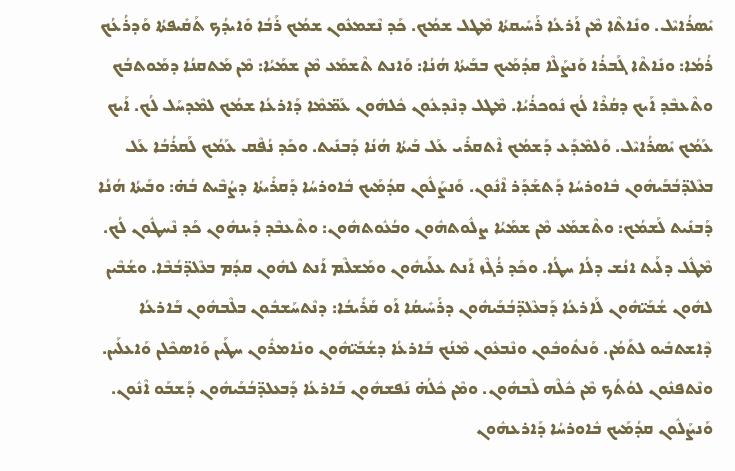ܝܺܣܪܳܐܝܶܠ. ܘܢܺܐܬܶܐ ܡܶܢ ܐܰܪܥܳܐ ܪܰܚܺܝܩܬܳܐ ܡܶܛܠ ܫܡܳܟ. ܟܰܕ ܢܶܫܡܥܽܘܢ ܫܡܳܟ ܪܰܒܳܐ ܘܺܐܝܕܳܟ ܬܰܩܺܝܦܬܳܐ ܘܰܕܪܳܥܳܟ ܪܳܡܳܐ: ܘܢܺܐܬܶܐ ܓܰܒܪܳܐ ܘܰܢܨܰܠܶܐ ܩܕܳܡܰܝܟ ܒܒܰܝܬܳܐ ܗܳܢܳܐ: ܘܰܐܢܬ ܬܶܫܡܰܥ ܡܶܢ ܫܡܰܝܳܐ: ܡܶܢ ܡܰܬܩܢܳܐ ܕܡܰܘܬܒܳܟ ܘܬܶܥܒܶܕ ܐܰܝܟ ܕܩܳܪܶܐ ܠܳܟ ܢܽܘܟܪܳܝܳܐ. ܡܶܛܠ ܕܢܶܕܥܽܘܢ ܟܽܠܗܽܘܢ ܥܰܡ̈ܡܶܐ ܕܰܐܪܥܳܐ ܫܡܳܟ ܠܡܶܕܚܰܠ ܠܳܟ. ܐܰܝܟ ܥܰܡܳܟ ܝܺܣܪܳܐܝܶܠ. ܘܰܠܡܶܕܰܥ ܕܰܫܡܳܟ ܐܶܬܩܪܺܝ ܥܰܠ ܒܰܝܬܳܐ ܗܳܢܳܐ ܕܰܒܢܺܝܬ. ܘܟܰܕ ܢܳܦܶܩ ܥܰܡܳܟ ܠܰܩܪܳܒܳܐ ܥܰܠ ܒܥܶܠܕ̈ܒܳܒܰܝܗܽܘܢ ܒܽܐܘܪܚܳܐ ܕܰܬܫܰܕܰܪ ܐܶܢܽܘܢ. ܘܰܢܨܰܠܽܘܢ ܩܕܳܡܰܝܟ ܒܽܐܘܪܚܳܐ ܕܰܩܪܺܝܬܳܐ ܕܨܳܒܶܝܬ ܒܳܗ̇: ܘܒܰܝܬܳܐ ܗܳܢܳܐ ܕܰܒܢܺܝܬ ܠܰܫܡܳܟ: ܘܬܶܫܡܰܥ ܡܶܢ ܫܡܰܝܳܐ ܨܠܽܘܬܗܽܘܢ ܘܒܳܥܽܘܬܗܽܘܢ: ܘܬܶܥܒܶܕ ܕܺܝܢܗܽܘܢ ܟܰܕ ܢܶܚܛܽܘܢ ܠܳܟ. ܡܶܛܽܠ ܕܠܰܝܬ ܐܢܳܫ ܕܠܳܐ ܚܛܳܐ. ܘܟܰܕ ܪܳܓܶܙ ܐܰܢܬ ܥܠܰܝܗܽܘܢ ܘܡܰܫܠܶܡ ܐܰܢܬ ܠܗܽܘܢ ܩܕܳܡ ܒܥܶܠܕ̈ܒܳܒܶܐ. ܘܫܳܒܶܝܢ ܠܗܽܘܢ ܫܳܒܰܝ̈ܗܽܘܢ ܠܰܐܪܥܳܐ ܕܰܒܥܶܠܕ̈ܒܳܒܰܝܗܽܘܢ ܕܪܰܚܺܝܩܳܐ ܐܰܘ ܩܰܪܺܝܒܳܐ: ܕܢܶܬܚܰܫܒܽܘܢ ܒܠܶܒܗܽܘܢ ܒܰܐܪܥܳܐ ܕܶܐܫܬܒܺܝܘ ܠܬܰܡܳܢ. ܘܰܢܬܽܘܒܽܘܢ ܘܢܶܒܥܽܘܢ ܡܶܢܳܟ ܒܰܐܪܥܳܐ ܕܫܳܒܰܝ̈ܗܽܘܢ ܘܢܺܐܡܪܽܘܢ ܚܛܰܝܢ ܘܰܐܣܟܶܠܢ ܘܰܐܥܠܰܝܢ. ܘܢܶܬܦܢܽܘܢ ܠܘܳܬܳܟ ܡܶܢ ܟܽܠܶܗ ܠܶܒܗܽܘܢ. ܘܡܶܢ ܟܽܠܳܗ̇ ܢܰܦܫܗܽܘܢ ܒܰܐܪܥܳܐ ܕܰܒܥܠܕ̈ܒܳܒܰܝܗܽܘܢ ܕܰܫܒܰܘ ܐܶܢܽܘܢ. ܘܰܢܨܰܠܽܘܢ ܩܕܳܡܰܝܟ ܒܽܐܘܪܚܳܐ ܕܰܐܪܥܗܽܘܢ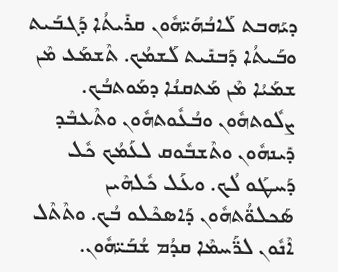ܕܝܰܗܒܬ ܠܰܐܒܳܗܰܝ̈ܗܽܘܢ ܩܪܺܝܬܳܐ ܕܰܓܒܰܝܬ ܘܒܰܝܬܳܐ ܕܰܒܢܺܝܬ ܠܰܫܡܳܟ. ܬܶܫܡܰܥ ܡܶܢ ܫܡܰܝܳܐ ܡܶܢ ܡܰܬܩܢܳܐ ܕܡܰܘܬܒܳܟ. ܨܠܽܘܬܗܽܘܢ ܘܒܳܥܽܘܬܗܽܘܢ ܘܬܶܥܒܶܕ ܕܺܝܢܗܽܘܢ ܘܬܶܫܒܽܘܩ ܠܥܰܡܳܟ ܟܽܠ ܕܰܚܛܰܘ ܠܳܟ. ܘܥܰܠ ܟܽܠܗܶܝܢ ܣܰܟܠܘ̈ܳܬܗܽܘܢ ܕܰܐܣܟܶܠܘ ܒܳܟ. ܘܬܶܬܶܠ ܐܶܢܽܘܢ ܠܪ̈ܰܚܡܶܐ ܩܕܳܡ ܫܳܒܰܝ̈ܗܽܘܢ.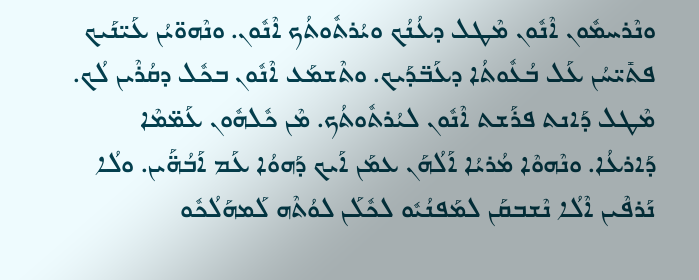ܘܢܶܪܚܡܽܘܢ ܐܶܢܽܘܢ ܡܶܛܠ ܕܥܳܢܳܟ ܘܝܳܪܬܽܘܬܳܟ ܐܶܢܽܘܢ. ܘܢܶܗܘ̈ܝܳܢ ܥܰܝ̈ܢܰܝܟ ܦܬܺܝ̈ܚܳܢ ܥܰܠ ܒܳܥܽܘܬܳܐ ܕܥܰܒ̈ܕܰܝܟ. ܘܬܶܫܡܰܥ ܐܶܢܽܘܢ ܒܟܽܠ ܕܩܳܪܶܝܢ ܠܳܟ. ܡܶܛܠ ܕܰܐܢܬ ܦܪܰܫܬ ܐܶܢܽܘܢ ܠܝܳܪܬܽܘܬܳܟ. ܡܶܢ ܟܽܠܗܽܘܢ ܥܰܡ̈ܡܶܐ ܕܰܐܪܥܳܐ. ܘܢܶܗܘܶܐ ܡܳܪܝܳܐ ܐܰܠܳܗܰܢ ܥܡܰܢ ܐܰܝܟ ܕܰܗܘܳܐ ܥܰܡ ܐܰܒܳܗ̈ܰܝܢ. ܘܠܳܐ ܢܰܪܦܶܝܢ ܐܶܠܳܐ ܢܶܫܒܩܰܢ ܠܡܰܦܢܳܝܽܘ ܠܟܽܠܰܢ ܠܘܳܬܶܗ ܠܰܡܗܰܠܳܟܽܘ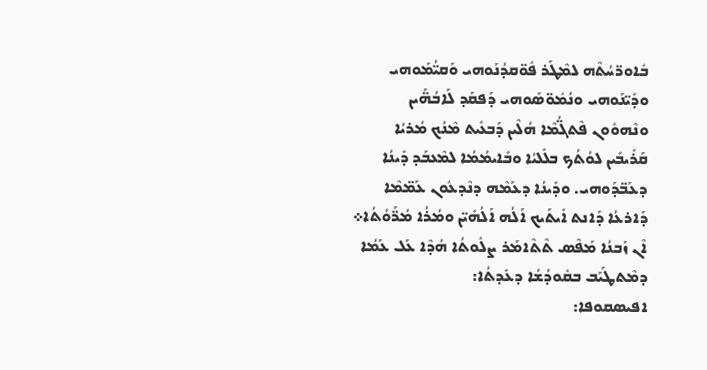ܒܽܐܘܪ̈ܚܳܬܶܗ ܠܡܶܛܰܪ ܦܽܘ̈ܩܕܳܢܰܘܗܝ ܘܰܩܝ̈ܳܡܰܘܗܝ ܘܕܺܝ̈ܢܰܘܗܝ ܘܢܳܡܽܘ̈ܣܰܘܗܝ ܕܰܦܩܰܕ ܠܰܐܒܳܗ̈ܰܝܢ ܘܢܶܗܘܽܘܢ ܦܶܬܓ̈ܳܡܶܐ ܗܳܠܶܝܢ ܕܰܒܥܺܝܬ ܡܶܢܳܟ ܡܳܪܝܳܐ ܩܰܪܺܝܒܺܝܢ ܠܘܳܬܳܟ ܒܠܺܠܝܳܐ ܘܒܺܐܝܡܳܡܳܐ ܠܡܶܥܒܰܕ ܕܺܝܢܳܐ ܕܥܰܒ̈ܕܰܘܗܝ. ܘܕܺܝܢܳܐ ܕܥܰܡܶܗ ܕܢܶܕܥܽܘܢ ܥܰܡ̈ܡܶܐ ܕܰܐܪܥܳܐ ܕܰܐܢܬ ܐܺܝܬܰܝܟ ܐܰܠܳܗ ܐܰܠܳܗܺܝ̈ܢ ܘܡܳܪܳܐ ܡܳܪ̈ܰܘܳܬܳܐ܀
ܐܶܢ ܙܰܒܢܳܐ ܡܰܦܶܣ ܬܶܬܶܐܡܰܪ ܨܠܽܘܬܳܐ ܗܳܕܶܐ ܥܰܠ ܥܰܡܳܐ ܕܡܶܬܛܰܝܰܒ ܒܩܽܘܕܳܫܳܐ ܕܥܺܕܬܳܐ:
ܐܦܝܣܩܘܦܐ: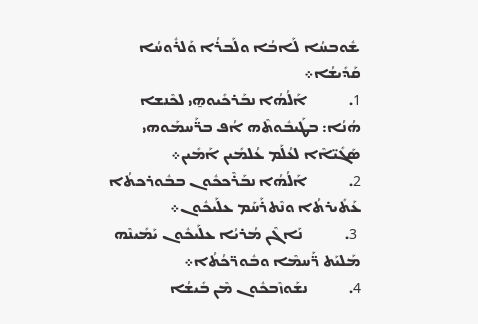ܫܽܘܒܚܳܐ ܠܰܐܒܳܐ ܘܠܰܒܪܳܐ ܘܰܠܪܽܘܚܳܐ ܩܰܕܺܝܫܳܐ܀
1.            ܐܰܠܳܗܳܐ ܢܒܰܪܟܺܝܘܗ̱ܝ ܠܟܶܢܫܐ ܗܳܢܳܐ: ܒܛܰܝܒܽܘܬܶܗ ܐܳܦ ܒܪ̈ܰܚܡܰܘܗܝ ܣܰܓܺܝ̈ܐܶܐ ܠܥܳܠܰܡ ܥܳܠܡܺܝܢ ܐܰܡܺܝܢ܀
2.            ܐܰܠܳܗܳܐ ܢܒܰܪܶܟܟܽܘܢ ܒܒܽܘܪܟܬܳܐ ܥܰܬܺܝܪܬܳܐ ܘܢܶܬܪܰܚܰܡ ܥܠܰܝܟܽܘܢ܀
 3.            ܢܰܐܓܶܢ ܡܳܪܝܳܐ ܥܠܰܝܟܽܘܢ ܝܰܡܺܝܢܶܗ ܡܰܠܝܰܬ ܪ̈ܰܚܡܶܐ ܘܒܽܘܪ̈ܟܳܬܳܐ܀
4.            ܢܫܰܘܙܶܒܟܽܘܢ ܡܶܢ ܒܺܝܫܳܐ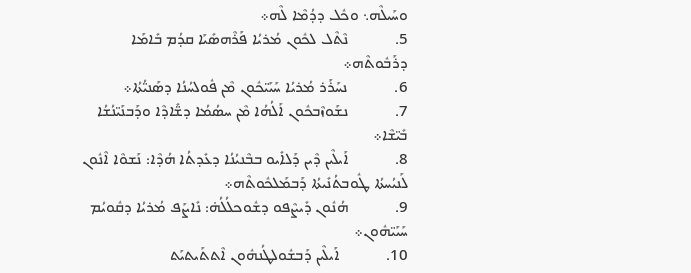ܘܚܰܝܠܶܗ܆ ܘܟܽܠ ܕܕܳܡܶܐ ܠܶܗ܀
5.            ܢܶܬܶܠ ܠܟܽܘܢ ܡܳܪܝܳܐ ܦܰܪܶܗܣܺܝܰܐ ܩܕܳܡ ܒܺܐܡܰܐ ܕܪܰܒܽܘܬܶܗ܀
6.            ܢܚܰܪܰܪ ܡܳܪܝܳܐ ܚܰܝܰܝ̈ܟܽܘܢ ܡܶܢ ܦܽܘܠܚܳܢܳܐ ܕܣܰܢܝ̈ܳܬܳܐ܀
7.            ܢܫܰܘܙܶܒܟܽܘܢ ܐܰܠܳܗܳܐ ܡܶܢ ܚܣܳܡܳܐ ܕܫ̈ܺܐܕܶܐ ܘܕܰܒܢܰܝ̈ܢܳܫܳܐ ܒܺܝ̈ܫܶܐ܀
8.            ܐܰܝܠܶܝܢ ܕܶܝܢ ܕܰܠܐܺܝܘ ܒܒܶܢܝܳܢܳܐ ܕܥܺܕܬܳܐ ܗܳܕܶܐ: ܢܰܫܘܶܐ ܐܶܢܽܘܢ ܠܰܢܝܳܚܬܳܐ ܛܽܘܒܬܳܢܺܝܬܳܐ ܕܰܒܡܰܠܟܽܘܬܶܗ܀
9.            ܗܳܢܽܘܢ ܕܺܝܨܶܦܘ ܕܫܽܘܟܠܳܠܳܗ̇: ܢܺܐܨܰܦ ܡܳܪܝܳܐ ܕܩܽܘܝܳܡ ܚܰܝܰܝ̈ܗܽܘܢ܀
10.            ܐܰܝܠܶܝܢ ܕܰܒܫܽܘܠܛܳܢܗܽܘܢ ܐܶܬܬܰܝܬܝܰܬ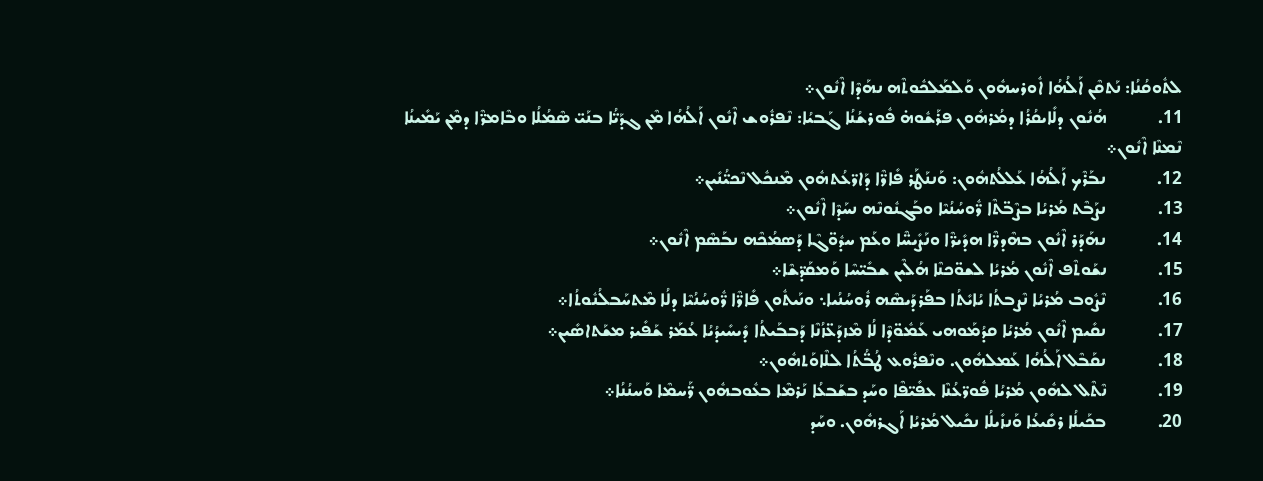ܠܬܽܘܩܳܢܳܐ: ܢܰܬܩܶܢ ܐܰܠܳܗܳܐ ܐܽܘܪܚܗܽܘܢ ܘܰܠܡܰܠܟܽܘܬܶܗ ܢܗܰܕܶܐ ܐܶܢܽܘܢ܀
11.            ܗܳܢܽܘܢ ܕܠܺܐܝܩܳܪܳܐ ܕܡܳܪܗܽܘܢ ܦܪܰܫܽܘܗ̇ ܦܽܘܪܫܳܢܳܐ ܓܰܒܝܳܐ: ܢܶܦܪܽܘܫ ܐܶܢܽܘܢ ܐܰܠܳܗܳܐ ܡܶܢ ܓܕܰܝ̈ܳܐ ܒܢܰܝ̈ ܣܶܡܳܠܳܐ ܘܒܶܐܡܪ̈ܶܐ ܕܡܶܢ ܝܰܡܺܝܢܳܐ ܢܶܡܢܶܐ ܐܶܢܽܘܢ܀
12.            ܢܒܰܪܶܟ ܐܰܠܳܗܳܐ ܥܰܠܠܳܬܗܽܘܢ: ܘܰܢܢܰܛܰܪ ܦܺܐܪ̈ܶܐ ܕܰܐܪ̈ܥܳܬܗܽܘܢ ܡܶܢܟܽܠ ܢܶܟܝ̈ܳܢܺܝܢ܀
13.            ܢܨܰܒܶܬ ܡܳܪܝܳܐ ܒܨܶܒ̈ܬܶܐ ܪ̈ܽܘܚܳܢܳܝܶܐ ܘܒܰܓܢܽܘܢܶܗ ܢܚܰܕܶܐ ܐܶܢܽܘܢ܀
14.            ܢܗܰܕܰܪ ܐܶܢܽܘܢ ܒܗܶܕܪ̈ܶܐ ܗܕܺܝܪ̈ܶܐ ܘܢܰܨܺܝܚ̈ܶܐ ܘܥܰܡ ܚܕܽܘ̈ܓܶܐ ܕܰܣܡܳܟܶܗ ܢܒܰܣܶܡ ܐܶܢܽܘܢ܀
15.            ܢܫܰܘܬܶܦ ܐܶܢܽܘܢ ܡܳܪܝܳܐ ܠܫܘ̈ܟܢܶܐ ܗܳܠܶܝܢ ܫܒܺܝ̈ܚܶܐ ܘܰܡܩܰܕ̈ܫܶܐ܀
16.            ܢܶܨܽܘܒ ܡܳܪܝܳܐ ܢܶܨܒܬܳܐ ܝܳܐܝܺܬܳܐ ܒܦܰܪܕܰܝܣܶܗ ܪܽܘܚܳܢܳܝܐ܆ ܘܢܰܝܬܽܘܢ ܦܺܐܪ̈ܶܐ ܪ̈ܽܘܚܳܢܳܝܶܐ ܕܠܳܐ ܡܶܬܚܰܒܠܳܢܽܘܬܳܐ܀
17.            ܢܩܺܝܡ ܐܶܢܽܘܢ ܡܳܪܝܳܐ ܩܕܳܡܰܘܗܝ ܥܰܡܽܘ̈ܕܶܐ ܠܳܐ ܡܶܙܕܰܥ̈ܙܳܢܶܐ ܕܰܒܒܰܝܬܳܐ ܕܺܝܚܺܝܕܳܝܳܐ ܥܳܡܰܪ ܫܰܦܺܝܪ ܡܫܰܬܐܣܺܝܢ܀
18.            ܢܩܰܒܶܠ ܐܰܠܳܗܳܐ ܥܰܡܠܗܽܘܢ. ܘܢܶܦܪܽܘܥ ܛܳܒ̈ܳܬܳܐ ܠܠܶܐܘܰܬܗܽܘܢ܀
19.            ܢܶܬܶܠ ܠܗܽܘܢ ܡܳܪܝܳܐ ܦܽܘܪ̈ܥܳܢܶܐ ܥܦܺܝ̈ܦܶܐ ܘܚܰܕ ܒܫܰܒܥܳܐ ܢܰܪܡܶܐ ܒܥܽܘܒܗܽܘܢ ܪ̈ܰܚܡܶܐ ܘܰܚܢܳܢܳܐ܀
20.            ܒܟܰܝܠܳܐ ܪܩܺܝܥܳܐ ܘܰܢܙܺܝܠܳܐ ܢܟܺܝܠ ܡܳܪܝܳܐ ܐܰܓܪܗܽܘܢ. ܘܚܰܕ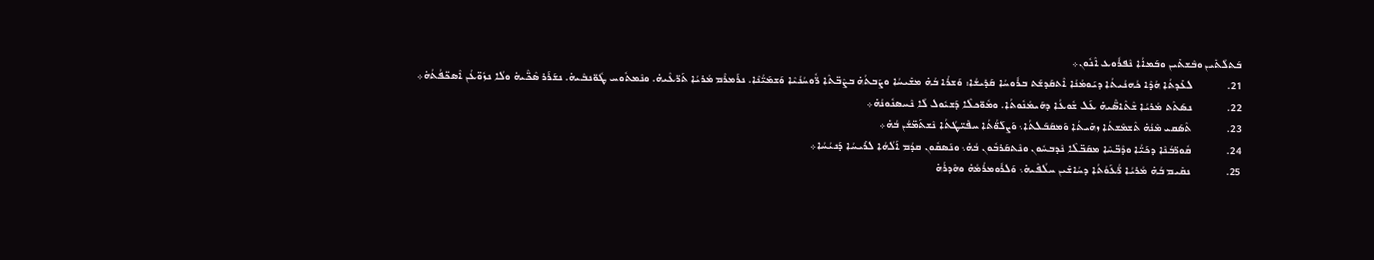ܒܰܬܠܳܬܺܝܢ ܘܒܶܫܬܺܝܢ ܘܒܰܡܐܳܐ ܢܶܦܪܽܘܥ ܐܶܢܽܘܢ܀
21.            ܠܥܺܕܬܳܐ ܗܳܕܶܐ ܟܳܗܢܳܝܬܳܐ ܕܝܰܘܡܳܢܳܐ ܐܶܬܩܰܕܫܰܬ ܒܪܽܘܚܳܐ ܩܰܕܺܝܫܳܐ: ܘܰܫܪܳܐ ܒܳܗ̇ ܡܫܺܝܚܳܐ ܘܨܰܒܬܳܗ̇ ܒܨܶܒ̈ܬܶܐ ܪ̈ܽܘܚܳܢܳܝܶܐ ܘܰܫܡܰܝ̈ܳܢܶܐ. ܢܪܰܡܪܶܡ ܡܳܪܝܳܐ ܬܰܪ̈ܥܶܝܗ̇. ܘܢܶܡܬܽܘܚ ܛܽܘ̈ܢܒܶܝܗ̇. ܢܫܰܪܰܪ ܣܶܟ̈ܶܝܗ̇ ܘܠܳܐ ܢܙܽܘ̈ܥܳܢ ܐܶܣܟ̈ܦܳܬܳܗ̇܀
22.            ܢܣܰܬܶܬ ܡܳܪܝܳܐ ܫܶܬܶܐܣ̈ܶܝܗ̇ ܥܰܠ ܫܽܘܥܳܐ ܕܗܰܝܡܳܢܽܘܬܳܐ. ܘܡܽܘ̈ܟܠܶܐ ܕܰܫܝܽܘܠ ܠܳܐ ܢܶܚܣܢܽܘܢܳܗ̇܀
23.            ܬܶܣܰܩܝ ܡܶܢܳܗ̇ ܬܶܫܡܶܫܬܳܐ ܙܗܺܝܬܳܐ ܘܰܡܩܰܒܰܠܬܳܐ܆ ܘܰܨܠܰܘ̈ܳܬܳܐ ܚܦܺܝ̈ܛܳܬܳܐ ܢܶܫܬܰܡ̈ܫܳܢ ܒܳܗ̇܀
24.            ܩܽܘܪ̈ܒܳܢܶܐ ܕܟܰܝ̈ܳܐ ܘܕܶܒ̈ܚܶܐ ܡܩܰܒ̈ܠܶܐ ܢܶܕܒܚܽܘܢ ܘܢܶܬܩܰܪܒܽܘܢ ܒܳܗ̇܆ ܘܢܰܣܩܽܘܢ ܩܕܳܡ ܐܰܠܳܗܳܐ ܠܪܺܝܚܳܐ ܕܰܢܝܳܚܳܐ܀
25.            ܢܩܺܝܡ ܒܳܗ̇ ܡܳܪܝܳܐ ܪ̈ܳܥܰܘܳܬܳܐ ܕܚܳܐܫܺܝܢ ܚܠܳܦܶܝܗ̇܆ ܘܰܠܪܽܘܡܪܳܡܳܗ̇ ܘܗܶܕܪܳܗ̇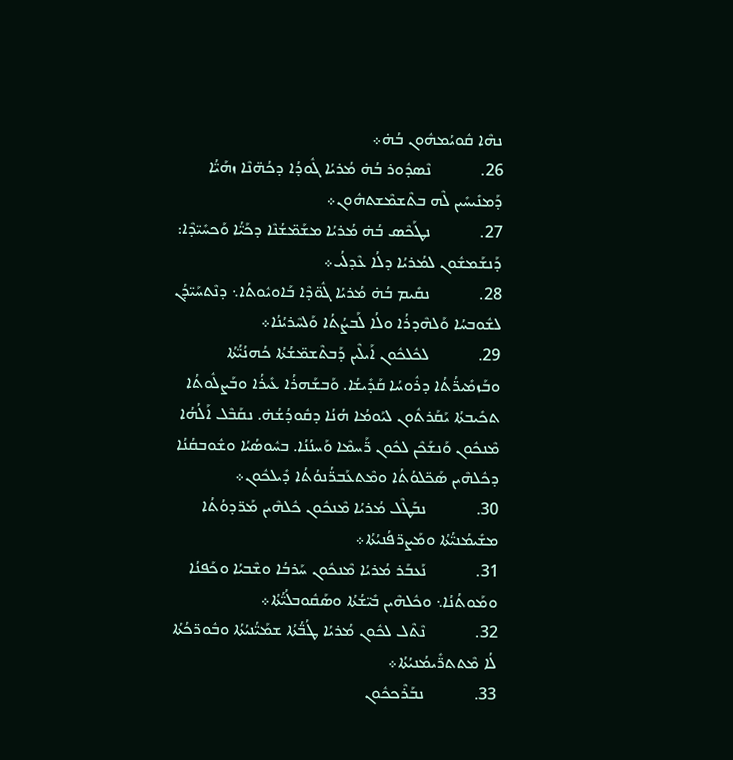ܢܗܶܐ ܩܽܘܝܳܡܗܽܘܢ ܒܳܗ̇܀
26.            ܢܶܣܕܽܘܪ ܒܳܗ̇ ܡܳܪܝܳܐ ܓܽܘܕܳܐ ܕܟܳܗ̈ܢܶܐ ܙܗܰܝ̈ܳܐ ܕܰܡܢܺܝܚܺܝܢ ܠܶܗ ܒܬܶܫܡܶܫܬܗܽܘܢ܀
27.            ܢܛܰܟܶܣ ܒܳܗ̇ ܡܳܪܝܳܐ ܡܫܰܡ̈ܫܳܢܶܐ ܕܟܰܝ̈ܳܐ ܘܰܟܚܺܝ̈ܕܶܐ: ܕܰܢܫܰܡܫܽܘܢ ܠܡܳܪܝܳܐ ܕܠܳܐ ܥܶܕܠܳܝ܀
28.            ܢܩܺܝܡ ܒܳܗ̇ ܡܳܪܝܳܐ ܓܽܘ̈ܕܶܐ ܒܰܐܘܝܽܘܬܳܐ܆ ܕܢܶܬܚܰܝ̈ܕܳܢ ܠܫܽܘܒܚܳܐ ܘܰܠܗܶܕܪܳܐ ܘܠܳܐ ܠܰܒܨܳܬܳܐ ܘܰܠܚܶܪܝܳܢܳܐ܀
29.            ܠܟܽܠܟܽܘܢ ܐܰܝܠܶܝܢ ܕܰܒܬܶܫܡ̈ܫܳܬܳܐ ܟܳܗܢܳܝ̈ܳܬܳܐ ܘܒܰܙܡܺܝܪ̈ܳܬܳܐ ܕܪܽܘܚܳܐ ܩܰܕܺܝܫܳܐ. ܘܰܒܫܰܗܪܳܐ ܥܺܝܪܳܐ ܘܒܰܨܠܽܘܬܳܐ ܬܟܺܝܒܬܳܐ ܝܰܩܰܪܬܽܘܢ ܠܝܰܘܡܳܐ ܗܳܢܳܐ ܕܩܽܘܕܳܫܳܗ̇. ܢܩܰܒܶܠ ܐܰܠܳܗܳܐ ܡܶܢܟܽܘܢ ܘܰܢܫܰܟܶܢ ܠܟܽܘܢ ܪ̈ܰܚܡܶܐ ܘܰܚܢܳܢܳܐ. ܒܚܽܘܣܳܝܳܐ ܘܫܽܘܒܩܳܢܳܐ ܕܟܽܠܗܶܝܢ ܣܰܟ̈ܠܘܳܬܳܐ ܘܡܶܬܥܰܒܪ̈ܳܢܘܳܬܳܐ ܕܺܝܠܟܽܘܢ܀
30.            ܢܒܰܛܶܠ ܡܳܪܝܳܐ ܡܶܢܟܽܘܢ ܟܽܠܗܶܝܢ ܡܰܪ̈ܕܘܳܬܳܐ ܡܫܺܝܡܳܢܝ̈ܳܬܳܐ ܘܡܰܨܪ̈ܦܳܢܝܳܬܳܐ܀
31.            ܢܰܥܒܰܪ ܡܳܪܝܳܐ ܡܶܢܟܽܘܢ ܚܰܪܒܳܐ ܘܫܶܒܝܳܐ ܘܟܰܦܢܳܐ ܘܡܰܘܬܳܢܳܐ܆ ܘܟܽܠܗܶܝܢ ܒܺܝ̈ܫܳܬܳܐ ܘܣܰܩܽܘܒܠܳܝ̈ܳܬܳܐ܀
32.            ܢܶܬܶܠ ܠܟܽܘܢ ܡܳܪܝܳܐ ܛܳܒ̈ܳܬܳܐ ܫܡܰܝ̈ܳܢܝܳܬܳܐ ܘܒܽܘܪ̈ܟܳܬܳܐ ܠܳܐ ܡܶܬܬܪ̈ܺܝܡܳܢܝܳܬܳܐ܀
33.            ܢܒܰܪܶܟܟܽܘܢ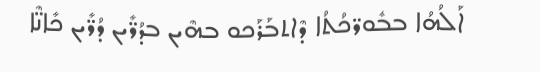ܐܰܠܳܗܳܐ ܒܒܽܘܖ̈ܟܳܬܳܐ ܕܶܐܬܒܰܪܰܟܘ ܒܗܶܝܢ ܒܕܳܪ̈ܺܝܢ ܕܳܪ̈ܺܝܢ ܟܺܐܢ̈ܶܐ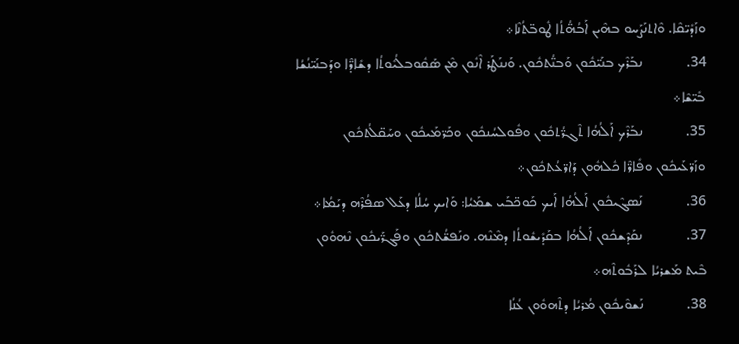ܘܙܰܕܺܝ̈ܩܶܐ. ܘܶܐܬܢܰܨܰܚܘ ܒܗܶܝܢ ܐܰܒܳܗ̈ܳܬܳܐ ܛܽܘܒ̈ܬܳܢܶܐ܀
34.            ܢܒܰܪܶܟ ܒܢܰܝ̈ܟܽܘܢ ܘܰܒܢ̈ܳܬܟܽܘܢ. ܘܰܢܢܰܛܰܪ ܐܶܢܽܘܢ ܡܶܢ ܣܰܩܽܘܒܠܳܝܽܘܬܳܐ ܕܫܺܐܕ̈ܶܐ ܘܕܰܒܢܰܝ̈ܢܳܫܳܐ ܒܺܝ̈ܫܶܐ܀
35.            ܢܒܰܪܶܟ ܐܰܠܳܗܳܐ ܬܶܓܪ̈ܳܬܟܽܘܢ ܘܦܽܘܠܚܳܢܟܽܘܢ ܘܟܰܪ̈ܡܰܝܟܽܘܢ ܘܚܰܩ̈ܠܳܬܟܽܘܢ ܘܙܰܪ̈ܥܰܝܟܽܘܢ ܘܦܺܐܪ̈ܶܐ ܟܽܠܗܽܘܢ ܕܰܐܪ̈ܥܳܬܟܽܘܢ܀
36.            ܢܰܣܓܶܝܟܽܘܢ ܐܰܠܳܗܳܐ ܐܰܝܟ ܟܰܘܟ̈ܒܰܝ ܫܡܰܝܳܐ: ܘܰܐܝܟ ܚܳܠܳܐ ܕܥܰܠ ܣܦܳܪܶܗ ܕܝܰܡܳܐ܀
37.            ܢܩܰܕܶܫܟܽܘܢ ܐܰܠܳܗܳܐ ܒܩܰܕܺܝܫܽܘܬܳܐ ܕܡܶܢܶܗ. ܘܢܰܦܫ̈ܳܬܟܽܘܢ ܘܦܰܓܪ̈ܰܝܟܽܘܢ ܢܶܗܘܽܘܢ ܒܶܝܬ ܡܰܫܪܝܳܐ ܠܪܰܒܽܘܬܶܗ܀
38.            ܢܰܫܘܶܝܟܽܘܢ ܡܳܪܝܳܐ ܕܬܶܗܘܽܘܢ ܥܳܢܳܐ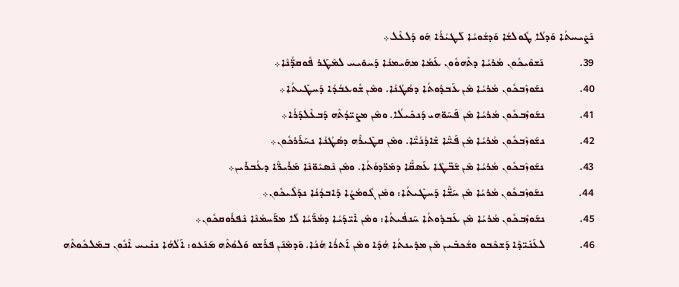ܢܰܨܺܝܚܬܳܐ ܘܰܕܠܳܐ ܛܽܘܠܫܳܐ ܘܰܕܫܳܘܝܳܐ ܠܰܛܝܳܪܳܐ ܗܰܘ ܕܰܠܥܶܠ܀
39.            ܢܰܫܘܶܝܟܽܘܢ ܡܳܪܝܳܐ ܕܬܶܗܘܽܘܢ ܥܰܡܳܐ ܡܗܰܝܡܢܳܐ ܕܰܚܘܺܝܚ ܠܡܶܛܰܪ ܦܽܘܩܕ̈ܳܢܶܐ܀
40.            ܢܫܰܘܙܶܒܟܽܘܢ ܡܳܪܝܳܐ ܡܶܢ ܥܰܒܕܽܘܬܳܐ ܕܣܳܛܳܢܳܐ. ܘܡܶܢ ܫܽܘܥܒܳܕܳܐ ܕܰܚܛܺܝܬܳܐ܀
41.            ܢܫܰܘܙܶܒܟܽܘܢ ܡܳܪܝܳܐ ܡܶܢ ܦܰܚܰܘ̈ܗܝ ܕܰܢܟܺܝܠܳܐ. ܘܡܶܢ ܡܨܺܝ̈ܕܳܬܶܗ ܕܰܒܥܶܠܕܰܪܳܐ܀
42.            ܢܫܰܘܙܶܒܟܽܘܢ ܡܳܪܝܳܐ ܡܶܢ ܦܰܚ̈ܶܐ ܫܺܐܕܳܢܳܝ̈ܶܐ. ܘܡܶܢ ܩܛܺܝܪܶܗ ܕܣܳܛܳܢܳܐ ܢܚܰܪܰܪܟܽܘܢ܀
43.            ܢܫܰܘܙܶܒܟܽܘܢ ܡܳܪܝܳܐ ܡܶܢ ܫܰܒ̈ܛܶܐ ܥܰܣܩ̈ܶܐ ܕܡܰܪ̈ܕܘܳܬܳܐ. ܘܡܶܢ ܢܶܣܝܽܘ̈ܢܶܐ ܡܰܪܺܝܪ̈ܶܐ ܕܥܳܒܪܺܝܢ܀
44.            ܢܫܰܘܙܶܒܟܽܘܢ ܡܳܪܝܳܐ ܡܶܢ ܚܰܫ̈ܶܐ ܕܰܚܛܺܝܬܳܐ: ܘܡܶܢ ܓܽܘܡܳܨܳܐ ܕܰܐܒܕܳܢܳܐ ܢܕܰܠܶܝܟܽܘܢ܀
45.            ܢܫܰܘܙܶܒܟܽܘܢ ܡܳܪܝܳܐ ܡܶܢ ܥܰܒܕܽܘܬܳܐ ܚܰܢܦܳܝܬܳܐ: ܘܡܶܢ ܐܺܝ̈ܕܰܝܳܐ ܕܡܳܪ̈ܰܝܳܐ ܠܳܐ ܡܪ̈ܰܚܡܳܢܶܐ ܢܶܦܪܽܘܩܟܽܘܢ܀
46.            ܠܥܰܢܺܝ̈ܕܶܐ ܕܰܫܟܶܒܘ ܘܫܳܟܒܺܝܢ ܡܶܢ ܡܕܺܝܢܬܳܐ ܗܳܕܶܐ ܘܡܶܢ ܐܰܬܪܳܐ ܗܳܢܳܐ. ܘܰܕܡܶܢܰܢ ܦܪܰܫܘ ܘܰܠܘܳܬܶܗ ܡܰܢܰܥܘ: ܐܰܠܳܗܳܐ ܢܢܺܝܚ ܐܶܢܽܘܢ ܒܡܰܠܟܽܘܬܶܗ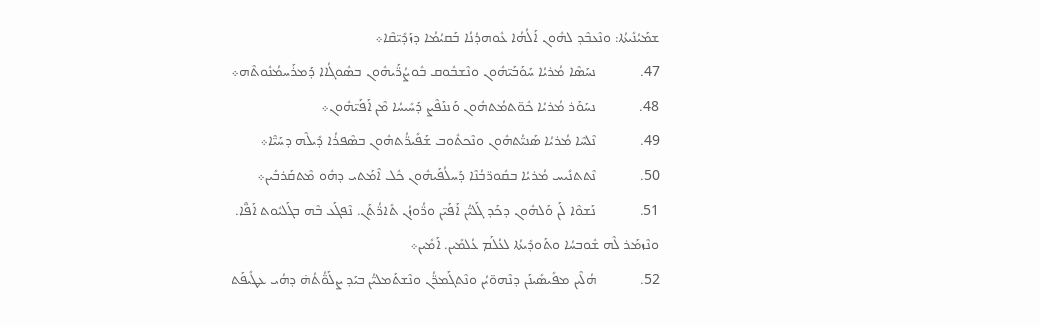ܫܡܰܝܳܢܺܝܬܳܐ: ܘܢܶܥܒܶܕ ܠܗܽܘܢ ܐܰܠܳܗܳܐ ܥܽܘܗܕܳܢܳܐ ܒܰܩܝܳܡܳܐ ܕܙܰܕܺܝ̈ܩܶܐ܀
47.            ܢܚܰܣܶܐ ܡܳܪܝܳܐ ܚܰܘܰܒܰܝ̈ܗܽܘܢ ܘܢܶܫܒܽܘܩ ܒܽܘܨܳܪ̈ܰܝܗܽܘܢ ܒܣܽܘܓܳܐܐ ܕܰܡܪܰܚܡܳܢܽܘܬܶܗ܀
48.            ܢܚܰܘܰܪ ܡܳܪܝܳܐ ܟܽܘ̈ܬܡܳܬܗܽܘܢ ܘܰܢܢܰܦܶܨ ܕܰܚܺܝܚܳܐ ܡܶܢ ܐܰܦܰܝ̈ܗܽܘܢ܀
49.            ܢܶܠܚܶܐ ܡܳܪܝܳܐ ܣܰܢܝ̈ܳܬܗܽܘܢ ܘܢܶܟܬܽܘܒ ܫܰܦܺܝܪ̈ܳܬܗܽܘܢ ܒܣܶܦܪܳܐ ܕܺܝܠܶܗ ܕܚܰܝ̈ܶܐ܀
50.            ܢܶܬܬܢܺܝܚ ܡܳܪܝܳܐ ܒܩܽܘܪ̈ܒܳܢܶܐ ܕܰܚܠܳܦܰܝܗܽܘܢ ܟܽܠ ܐܶܡܰܬܝ ܕܗܽܘ ܡܶܬܩܰܪܒܺܝܢ܀
51.            ܢܰܫܘܶܐ ܠܰܢ ܘܰܠܗܽܘܢ ܕܟܰܕ ܓܰܠܝ̈ܳܢ ܐܰܦܰܝ̈ܢ ܘܪ̈ܳܘܙܳܢ ܬܺܐܪ̈ܳܬܰܢ. ܢܶܦܓܰܥ ܒܶܗ ܒܓܰܠܝܽܘܬ ܐܰܦ̈ܶܐ. ܘܢܶܙܡܰܪ ܠܶܗ ܫܽܘܒܚܳܐ ܘܬܰܘܕܺܝܬܳܐ ܠܥܳܠܰܡ ܥܳܠܡܺܝܢ. ܐܰܡܺܝܢ܀
52.            ܗܳܠܶܝܢ ܡܦܺܝܣܺܝܢܰܢ ܕܢܶܗܘ̈ܝܳܢ ܘܢܶܬܓܰܡܪ̈ܳܢ ܘܢܶܫܬܰܡܠܝ̈ܳܢ ܒܝܰܕ ܨܠܰܘ̈ܳܬܳܗ̇ ܕܗܳܝ ܥܛܺܝܦܰܬ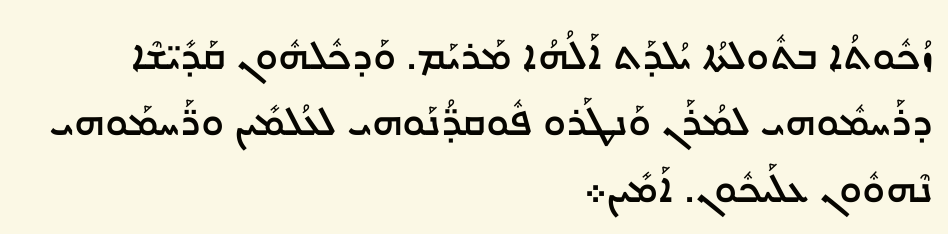ܙܳܟܽܘܬܳܐ ܒܬܽܘܠܬܳܐ ܝܳܠܕܰܬ ܐܰܠܳܗܳܐ ܡܰܪܝܰܡ. ܘܰܕܟܽܠܗܽܘܢ ܩܰܕܺܝ̈ܫܶܐ ܕܪܰܚܡܽܘܗܝ ܠܡܳܪܰܢ ܘܰܢܛܰܪܘ ܦܽܘܩܕ̈ܳܢܰܘܗܝ ܠܥܳܠܡܺܝܢ ܘܪ̈ܰܚܡܰܘܗܝ ܢܶܗܘܽܘܢ ܥܠܰܝܟܽܘܢ. ܐܰܡܺܝܢ܀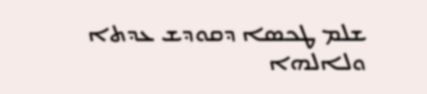ܫܠܡ ܛܟܣܐ ܕܩܘܕܫ ܥܕܬܐ
ܘܠܐܠܗܐ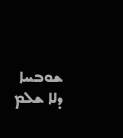ܫܘܒܚܐ ܕܠܐ ܫܠܡ